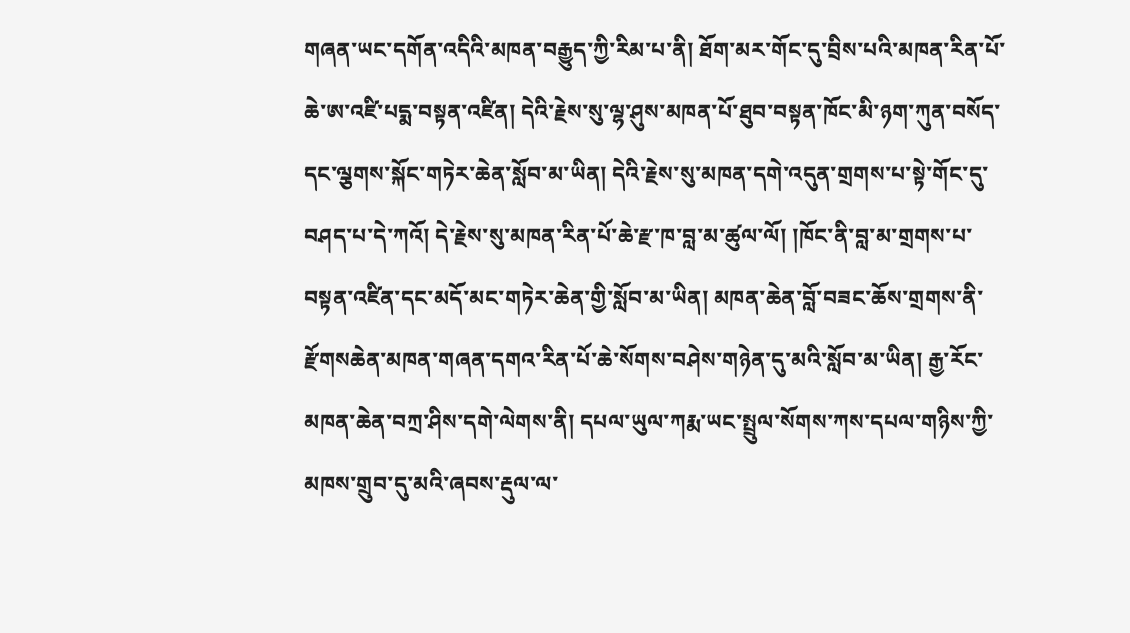གཞན་ཡང་དགོན་འདིའི་མཁན་བརྒྱུད་ཀྱི་རིམ་པ་ནི། ཐོག་མར་གོང་དུ་བྲིས་པའི་མཁན་རིན་པོ་ཆེ་ཨ་འཛི་པདྨ་བསྟན་འཛིན། དེའི་རྗེས་སུ་ལྷ་ཤུས་མཁན་པོ་ཐུབ་བསྟན་ཁོང་མི་ཉག་ཀུན་བསོད་དང་ལྕགས་སྐོང་གཏེར་ཆེན་སློབ་མ་ཡིན། དེའི་རྗེས་སུ་མཁན་དགེ་འདུན་གྲགས་པ་སྟེ་གོང་དུ་བཤད་པ་དེ་ཀའོ། དེ་རྗེས་སུ་མཁན་རིན་པོ་ཆེ་རྫ་ཁ་བླ་མ་ཚུལ་ལོ། །ཁོང་ནི་བླ་མ་གྲགས་པ་བསྟན་འཛིན་དང་མདོ་མང་གཏེར་ཆེན་གྱི་སློབ་མ་ཡིན། མཁན་ཆེན་བློ་བཟང་ཆོས་གྲགས་ནི་རྫོགསཆེན་མཁན་གཞན་དགའ་རིན་པོ་ཆེ་སོགས་བཤེས་གཉེན་དུ་མའི་སློབ་མ་ཡིན། རྒྱ་རོང་མཁན་ཆེན་བཀྲ་ཤིས་དགེ་ལེགས་ནི། དཔལ་ཡུལ་ཀརྨ་ཡང་སྤྲུལ་སོགས་ཀས་དཔལ་གཉིས་ཀྱི་མཁས་གྲུབ་དུ་མའི་ཞབས་རྡུལ་ལ་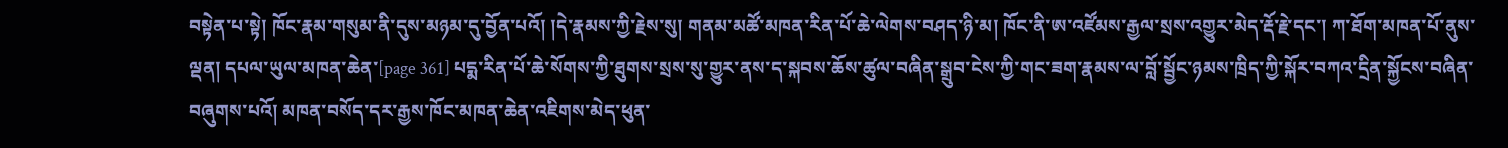བསྟེན་པ་སྟེ། ཁོང་རྣམ་གསུམ་ནི་དུས་མཉམ་དུ་བྱོན་པའོ། །དེ་རྣམས་ཀྱི་རྗེས་སུ། གནམ་མཚོ་མཁན་རིན་པོ་ཆེ་ལེགས་བཤད་ཉི་མ། ཁོང་ནི་ཨ་འཛོམས་རྒྱལ་སྲས་འགྱུར་མེད་རྡོ་རྗེ་དང་། ཀ་ཐོག་མཁན་པོ་ནུས་ལྡན། དཔལ་ཡུལ་མཁན་ཆེན་[page 361] པདྨ་རིན་པོ་ཆེ་སོགས་ཀྱི་ཐུགས་སྲས་སུ་གྱུར་ནས་ད་སྐབས་ཆོས་ཚུལ་བཞིན་སྒྲུབ་ངེས་ཀྱི་གང་ཟག་རྣམས་ལ་བློ་སྦྱོང་ཉམས་ཁྲིད་ཀྱི་སྐོར་བཀའ་དྲིན་སྐྱོངས་བཞིན་བཞུགས་པའོ། མཁན་བསོད་དར་རྒྱས་ཁོང་མཁན་ཆེན་འཇིགས་མེད་ཕུན་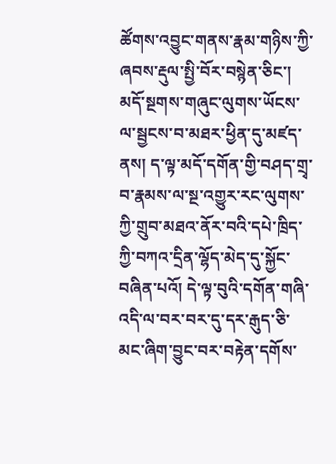ཚོགས་འབྱུང་གནས་རྣམ་གཉིས་ཀྱི་ཞབས་རྡུལ་སྤྱི་བོར་བསྙེན་ཅིང་། མདོ་སྔགས་གཞུང་ལུགས་ཡོངས་ལ་སྦྱངས་བ་མཐར་ཕྱིན་དུ་མཛད་ནས། ད་ལྟ་མདོ་དགོན་གྱི་བཤད་གྲྭ་བ་རྣམས་ལ་སྔ་འགྱུར་རང་ལུགས་ཀྱི་གྲུབ་མཐའ་ནོར་བའི་དཔེ་ཁྲིད་ཀྱི་བཀའ་དྲིན་ལྷོད་མེད་དུ་སྐྱོང་བཞིན་པའོ། དེ་ལྟ་བུའི་དགོན་གཞི་འདི་ལ་བར་བར་དུ་དར་རྒུད་ཅི་མང་ཞིག་བྱུང་བར་བརྟེན་དགོས་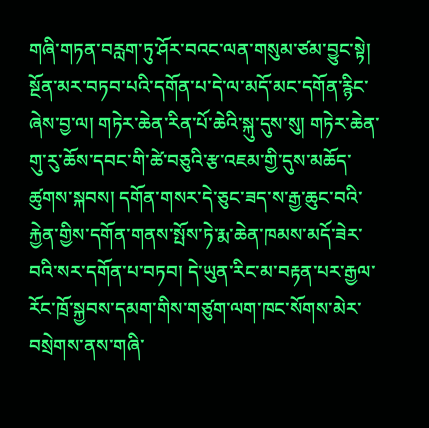གཞི་གཏན་བརླག་ཏུ་ཤོར་བའང་ལན་གསུམ་ཙམ་བྱུང་སྟེ། སྔོན་མར་བཏབ་པའི་དགོན་པ་དེ་ལ་མདོ་མང་དགོན་རྙིང་ཞེས་བྱ་ལ། གཏེར་ཆེན་རིན་པོ་ཆེའི་སྐུ་དུས་སུ། གཏེར་ཆེན་གུ་རུ་ཆོས་དབང་གི་ཚེ་བཅུའི་རྩ་འཇམ་གྱི་དུས་མཆོད་ཚུགས་སྐབས། དགོན་གསར་དེ་ཅུང་ཟད་ས་རྒྱ་ཆུང་བའི་རྐྱེན་གྱིས་དགོན་གནས་སྤོས་ཏེ་རྨ་ཆེན་ཁམས་མདོ་ཟེར་བའི་སར་དགོན་པ་བཏབ། དེ་ཡུན་རིང་མ་བརྟན་པར་རྒྱལ་རོང་ཁྲོ་སྐྱབས་དམག་གིས་གཙུག་ལག་ཁང་སོགས་མེར་བསྲེགས་ནས་གཞི་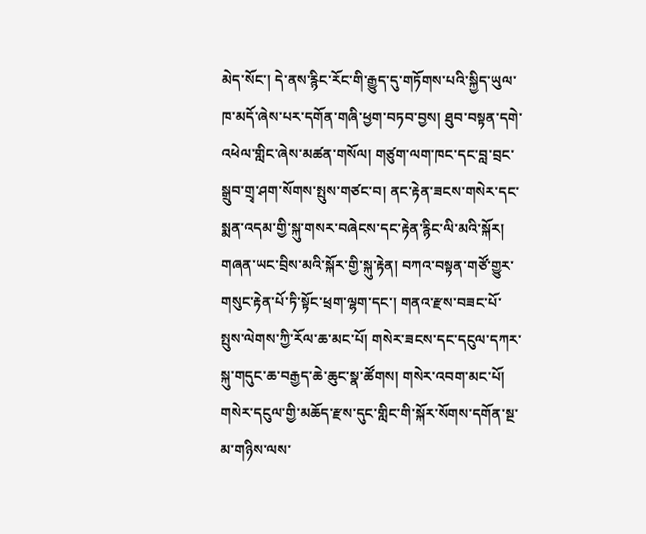མེད་སོང་། དེ་ནས་རྙིང་རོང་གི་རྒྱུད་དུ་གཏོགས་པའི་སྐྱིད་ཡུལ་ཁ་མདོ་ཞེས་པར་དགོན་གཞི་ཕྱག་བཏབ་བྱས། ཐུབ་བསྟན་དགེ་འཕེལ་གླིང་ཞེས་མཚན་གསོལ། གཙུག་ལག་ཁང་དང་བླ་བྲང་སྒྲུབ་གྲྭ་ཤག་སོགས་སྤུས་གཙང་བ། ནང་རྟེན་ཟངས་གསེར་དང་སྨན་འདམ་གྱི་སྐུ་གསར་བཞེངས་དང་རྟེན་རྙིང་ལི་མའི་སྐོར། གཞན་ཡང་བྲིས་མའི་སྐོར་གྱི་སྐུ་རྟེན། བཀའ་བསྟན་གཙོ་གྱུར་གསུང་རྟེན་པོ་ཏི་སྟོང་ཕྲག་ལྷག་དང་། གནའ་རྫས་བཟང་པོ་སྤུས་ལེགས་ཀྱི་རོལ་ཆ་མང་པོ། གསེར་ཟངས་དང་དངུལ་དཀར་སྐུ་གདུང་ཆ་བརྒྱད་ཆེ་ཆུང་སྣ་ཚོགས། གསེར་འབག་མང་པོ། གསེར་དངུལ་གྱི་མཆོད་རྫས་དུང་གླིང་གི་སྐོར་སོགས་དགོན་སྔ་མ་གཉིས་ལས་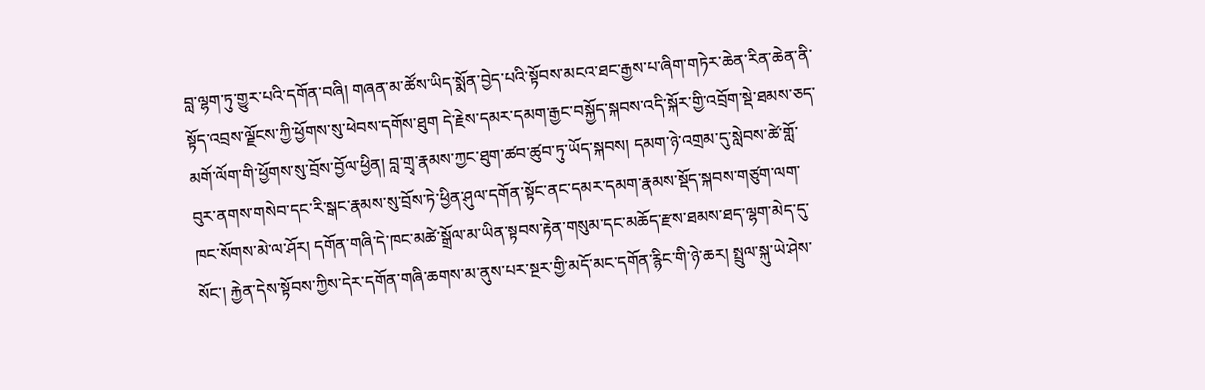བླ་ལྷག་ཏུ་གྱུར་པའི་དགོན་བཞི། གཞན་མ་ཚོས་ཡིད་སྨོན་བྱེད་པའི་སྟོབས་མངའ་ཐང་རྒྱས་པ་ཞིག་གཏེར་ཆེན་རིན་ཆེན་ནི་སྟོད་འབྲས་ལྗོངས་ཀྱི་ཕྱོགས་སུ་ཕེབས་དགོས་ཐུག དེ་རྗེས་དམར་དམག་རྒྱང་བསྐྱོད་སྐབས་འདི་སྐོར་གྱི་འབྲོག་སྡེ་ཐམས་ཅད་མགོ་ལོག་གི་ཕྱོགས་སུ་བྲོས་བྱོལ་ཕྱིན། བླ་གྲྭ་རྣམས་ཀྱང་ཐུག་ཚབ་ཚུབ་ཏུ་ཡོད་སྐབས། དམག་ཉེ་འགྲམ་དུ་སླེབས་ཚེ་གློ་བུར་ནགས་གསེབ་དང་རི་སྒང་རྣམས་སུ་བྲོས་ཏེ་ཕྱིན་ཤུལ་དགོན་སྟོང་ནང་དམར་དམག་རྣམས་སྡོད་སྐབས་གཙུག་ལག་ཁང་སོགས་མེ་ལ་ཤོར། དགོན་གཞི་དེ་ཁང་མཚེ་སྒྲོལ་མ་ཡིན་སྟབས་རྟེན་གསུམ་དང་མཆོད་རྫས་ཐམས་ཐད་ལྷག་མེད་དུ་སོང་། རྐྱེན་དེས་སྟོབས་ཀྱིས་དེར་དགོན་གཞི་ཆགས་མ་ནུས་པར་སྔར་གྱི་མདོ་མང་དགོན་རྙིང་གི་ཉེ་ཆར། སྤྲུལ་སྐུ་ཡེ་ཤེས་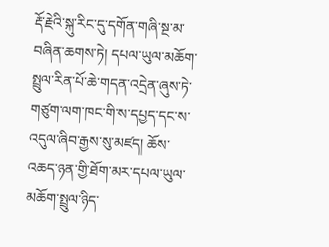རྡོ་རྗེའི་སྐུ་རིང་དུ་དགོན་གཞི་སྔ་མ་བཞིན་ཆགས་ཏེ། དཔལ་ཡུལ་མཆོག་སྤྲུལ་རིན་པོ་ཆེ་གདན་འདྲེན་ཞུས་ཏེ་གཙུག་ལག་ཁང་གི་ས་དཔྱད་དང་ས་འདུལ་ཞིབ་རྒྱས་སུ་མཛད། ཆོས་འཆད་ཉན་གྱི་ཐོག་མར་དཔལ་ཡུལ་མཆོག་སྤྲུལ་ཉིད་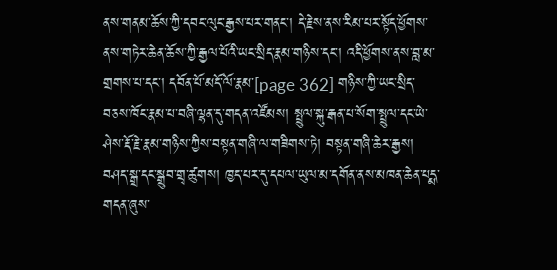ནས་གནམ་ཆོས་ཀྱི་དབང་ལུང་རྒྱས་པར་གནང་། དེ་རྗེས་ནས་རིམ་པར་སྟོད་ཕྱོགས་ནས་གཏེར་ཆེན་ཆོས་ཀྱི་རྒྱལ་པོའི་ཡང་སྲིད་རྣམ་གཉིས་དང་། འདི་ཕྱོགས་ནས་བླ་མ་གྲགས་པ་དང་། དབོན་པོ་མདོ་ལོ་རྣམ་[page 362] གཉིས་ཀྱི་ཡང་སྲིད་བཅས་ཁོང་རྣམ་པ་བཞི་ལྷན་དུ་གདན་འཛོམས། སྤྲུལ་སྐུ་རྒན་པ་སོག་སྤྲུལ་དང་ཡེ་ཤེས་རྡོ་རྗེ་རྣམ་གཉིས་ཀྱིས་བསྟན་གཞི་ལ་གཟིགས་ཏེ། བསྟན་གཞི་ཆེར་རྒྱས། བཤད་སྒྲ་དང་སྒྲུབ་གྲྭ་ཚུགས། ཁྱད་པར་དུ་དཔལ་ཡུལ་མ་དགོན་ནས་མཁན་ཆེན་པདྨ་གདན་ཞུས་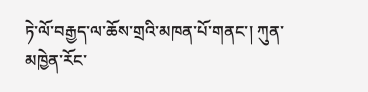ཏེ་ལོ་བརྒྱད་ལ་ཆོས་གྲའི་མཁན་པོ་གནང་། ཀུན་མཁྱེན་རོང་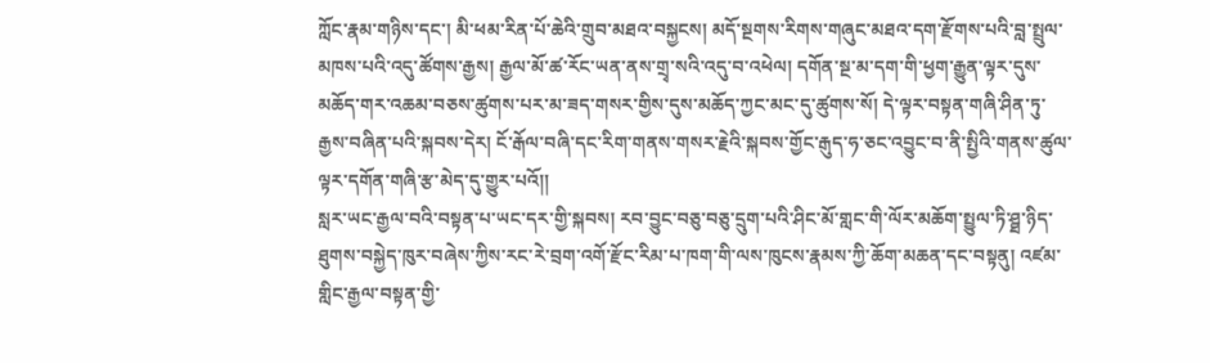ཀློང་རྣམ་གཉིས་དང་། མི་ཕམ་རིན་པོ་ཆེའི་གྲུབ་མཐའ་བསྐྱངས། མདོ་སྔགས་རིགས་གཞུང་མཐའ་དག་རྫོགས་པའི་བླ་སྤྲུལ་མཁས་པའི་འདུ་ཚོགས་རྒྱས། རྒྱལ་མོ་ཚ་རོང་ཡན་ནས་གྲྭ་སའི་འདུ་བ་འཕེལ། དགོན་སྔ་མ་དག་གི་ཕྱག་རྒྱུན་ལྟར་དུས་མཆོད་གར་འཆམ་བཅས་ཚུགས་པར་མ་ཟད་གསར་གྱིས་དུས་མཆོད་ཀྱང་མང་དུ་ཚུགས་སོ། དེ་ལྟར་བསྟན་གཞི་ཤིན་ཏུ་རྒྱས་བཞིན་པའི་སྐབས་དེར། ངོ་རྒོལ་བཞི་དང་རིག་གནས་གསར་རྗེའི་སྐབས་གྱོང་རྒུད་ཧ་ཅང་འབྱུང་བ་ནི་སྤྱིའི་གནས་ཚུལ་ལྟར་དགོན་གཞི་རྩ་མེད་དུ་གྱུར་པའོ།།
སླར་ཡང་རྒྱལ་བའི་བསྟན་པ་ཡང་དར་གྱི་སྐབས། རབ་བྱུང་བཅུ་བཅུ་དྲུག་པའི་ཤིང་མོ་གླང་གི་ལོར་མཆོག་སྤྱུལ་ཏི་ཤྠ་ཉིད་ཐུགས་བསྐྱེད་ཁུར་བཞེས་ཀྱིས་རང་རེ་བྲག་འགོ་རྫོང་རིམ་པ་ཁག་གི་ལས་ཁུངས་རྣམས་ཀྱི་ཆོག་མཆན་དང་བསྟནུ། འཛམ་གླིང་རྒྱལ་བསྟན་གྱི་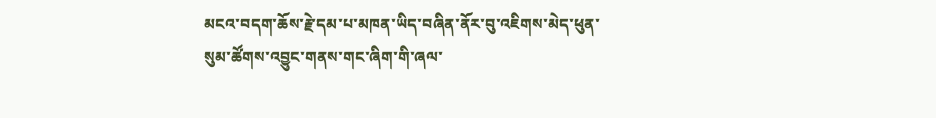མངའ་བདག་ཆོས་རྗེ་དམ་པ་མཁན་ཡིད་བཞིན་ནོར་བུ་འཇིགས་མེད་ཕུན་སུམ་ཚོགས་འབྱུང་གནས་གང་ཞིག་གི་ཞལ་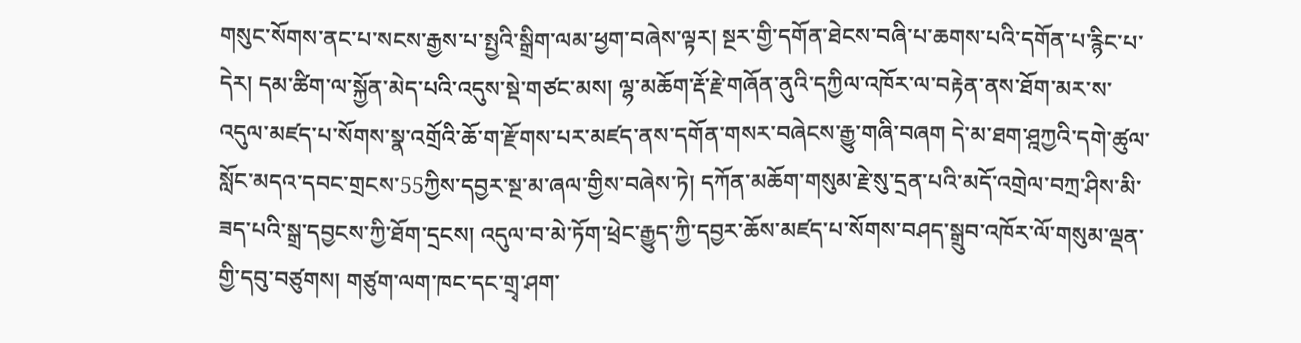གསུང་སོགས་ནང་པ་སངས་རྒྱས་པ་སྤྱའི་སྒྲིག་ལམ་ཕྱག་བཞེས་ལྟར། སྔར་གྱི་དགོན་ཐེངས་བཞི་པ་ཆགས་པའི་དགོན་པ་རྙིང་པ་དེར། དམ་ཚིག་ལ་སྐྱོན་མེད་པའི་འདུས་སྡེ་གཙང་མས། ལྷ་མཆོག་རྡོ་རྗེ་གཞོན་ནུའི་དཀྱིལ་འཁོར་ལ་བརྟེན་ནས་ཐོག་མར་ས་འདུལ་མཛད་པ་སོགས་སྣ་འགྲོའི་ཆོ་ག་རྫོགས་པར་མཛད་ནས་དགོན་གསར་བཞེངས་རྒྱུ་གཞི་བཞག དེ་མ་ཐག་ཤྰཀྱའི་དགེ་ཚུལ་སློང་མདའ་དབང་གྲངས་55ཀྱིས་དབྱར་སྔ་མ་ཞལ་གྱིས་བཞེས་ཏེ། དཀོན་མཆོག་གསུམ་རྗེ་སུ་དྲན་པའི་མདོ་འགྲེལ་བཀྲ་ཤིས་མི་ཟད་པའི་སྒྲ་དབྱངས་ཀྱི་ཐོག་དྲངས། འདུལ་བ་མེ་ཏོག་ཕྲེང་རྒྱུད་ཀྱི་དབྱར་ཆོས་མཛད་པ་སོགས་བཤད་སྒྲུབ་འཁོར་ལོ་གསུམ་ལྡན་གྱི་དབུ་བཙུགས། གཙུག་ལག་ཁང་དང་གྲྭ་ཤག་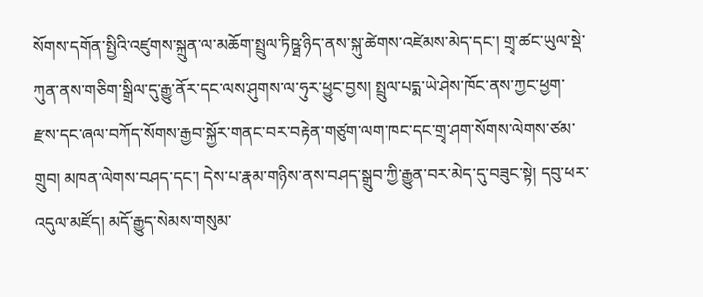སོགས་དགོན་སྤྱིའི་འཛུགས་སྐྲུན་ལ་མཆོག་སྤྲུལ་ཏིཥྠ་ཉིད་ནས་སྐུ་ཚེགས་འཛེམས་མེད་དང་། གྲྭ་ཚང་ཡུལ་སྡེ་ཀུན་ནས་གཅིག་སྒྲིལ་དུ་རྒྱུ་ནོར་དང་ལས་ཤུགས་ལ་ཧུར་ཕྱུང་བྱས། སྤྲུལ་པདྨ་ཡེ་ཤེས་ཁོང་ནས་ཀྱང་ཕྱག་རྫས་དང་ཞལ་བཀོད་སོགས་རྒྱབ་སྐྱོར་གནང་བར་བརྟེན་གཙུག་ལག་ཁང་དང་གྲྭ་ཤག་སོགས་ལེགས་ཙམ་གྲུབ། མཁན་ལེགས་བཤད་དང་། དེས་པ་རྣམ་གཉིས་ནས་བཤད་སྒྲུབ་ཀྱི་རྒྱུན་བར་མེད་དུ་བཟུང་སྟེ། དབུ་ཕར་འདུལ་མཛོད། མདོ་རྒྱུད་སེམས་གསུམ་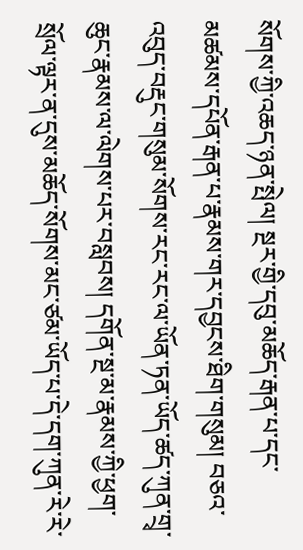སོགས་ཀྱི་འཆད་ཉན་སྤེལ། སྔར་གྱི་དབུ་མཆོད་རྒན་པ་དང་མཚམས་དཔོན་རྒན་པ་རྣམས་གར་དབྱངས་ཐིག་གསུམ། བཅའ་འབུད་བརྡུང་གསུམ་སོགས་རང་རང་ལ་ཡོན་ཏན་ཡོད་ཚད་ཀུན་གྲྭ་ཆུང་རྣམས་ལ་ལེགས་པར་བསླབས། དགོན་སྔ་མ་རྣམས་ཀྱི་ཕྱག་སྲོལ་ལྟར་ན་དུས་མཆོད་སོགས་མང་ཙམ་ཡོད་པ་དེ་དག་ཀུན་རེ་རེ་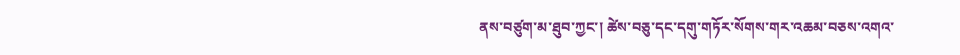ནས་བཙུག་མ་ཐུབ་ཀྱང་། ཚེས་བཅུ་དང་དགུ་གཏོར་སོགས་གར་འཆམ་བཅས་འགའ་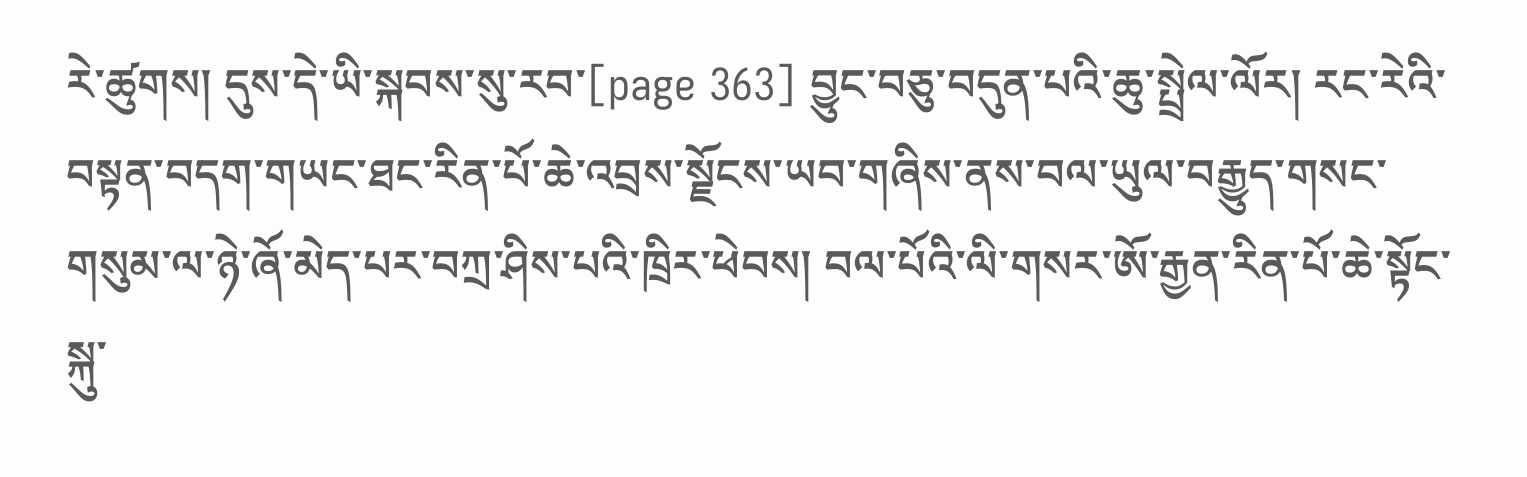རེ་ཚུགས། དུས་དེ་ཡི་སྐབས་སུ་རབ་[page 363] བྱུང་བཅུ་བདུན་པའི་ཆུ་སྤྲེལ་ལོར། རང་རེའི་བསྟན་བདག་གཡང་ཐང་རིན་པོ་ཆེ་འབྲས་སྗོངས་ཡབ་གཞིས་ནས་བལ་ཡུལ་བརྒྱུད་གསང་གསུམ་ལ་ཉེ་ཞོ་མེད་པར་བཀྲ་ཤིས་པའི་ཁྲིར་ཕེབས། བལ་པོའི་ལི་གསར་ཨོ་རྒྱན་རིན་པོ་ཆེ་སྟོང་སྐུ་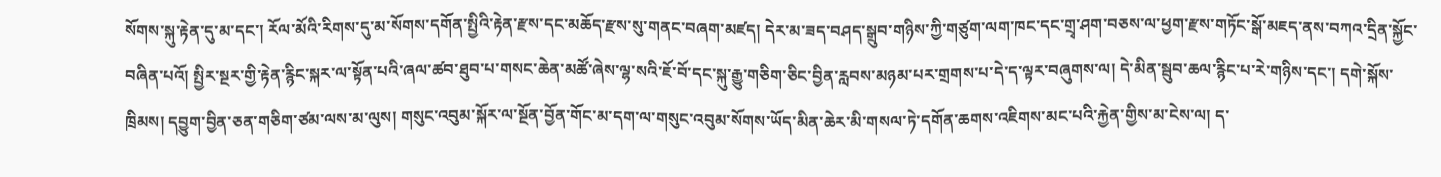སོགས་སྐུ་རྟེན་དུ་མ་དང་། རོལ་མོའི་རིགས་དུ་མ་སོགས་དགོན་སྤྱིའི་རྟེན་རྫས་དང་མཆོད་རྫས་སུ་གནང་བཞག་མཛད། དེར་མ་ཟད་བཤད་སྒྲུབ་གཉིས་ཀྱི་གཙུག་ལག་ཁང་དང་གྲྭ་ཤག་བཅས་ལ་ཕྱག་རྫས་གཏོང་སྒོ་མཇད་ནས་བཀའ་དྲིན་སྐྱོང་བཞིན་པའོ། སྤྱིར་སྔར་གྱི་རྟེན་རྙིང་སྐར་ལ་སྟོན་པའི་ཞལ་ཚབ་ཐུབ་པ་གསང་ཆེན་མཚོ་ཞེས་ལྷ་སའི་ཇོ་བོ་དང་སྐུ་རྒྱུ་གཅིག་ཅིང་བྱིན་རླབས་མཉམ་པར་གྲགས་པ་དེ་ད་ལྟར་བཞུགས་ལ། དེ་མིན་སྦུབ་ཆལ་རྙིང་པ་རེ་གཉིས་དང་། དགེ་སྐོས་ཁྲིམས། དབྱུག་བྱིན་ཅན་གཅིག་ཙམ་ལས་མ་ལུས། གསུང་འབུམ་སྐོར་ལ་སྔོན་བྱོན་གོང་མ་དག་ལ་གསུང་འབུམ་སོགས་ཡོད་མིན་ཆེར་མི་གསལ་ཏེ་དགོན་ཆགས་འཇིགས་མང་པའི་རྐྱེན་གྱིས་མ་ངེས་ལ། ད་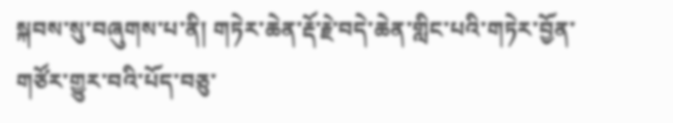སྐབས་སུ་བཞུགས་པ་ནི། གཏེར་ཆེན་རྡོ་རྗེ་བདེ་ཆེན་གླིང་པའི་གཏེར་བྱོན་གཙོར་གྱུར་བའི་པོད་བཅུ་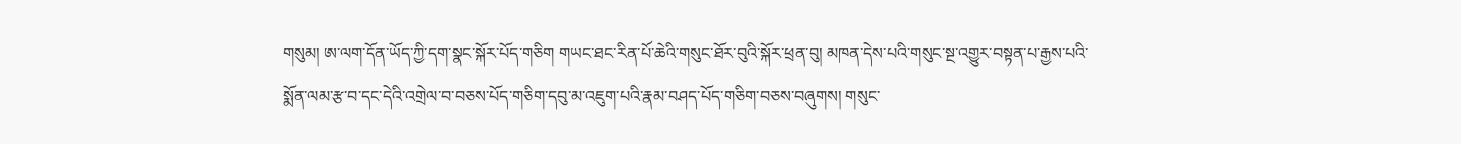གསུམ། ཨ་ལག་དོན་ཡོད་ཀྱི་དག་སྣང་སྐོར་པོད་གཅིག གཡང་ཐང་རིན་པོ་ཆེའི་གསུང་ཐོར་བུའི་སྐོར་ཕྲན་བུ། མཁན་དེས་པའི་གསུང་སྔ་འགྱུར་བསྟན་པ་རྒྱས་པའི་སྨོན་ལམ་རྩ་བ་དང་དེའི་འགྲེལ་བ་བཅས་པོད་གཅིག་དབུ་མ་འཇུག་པའི་རྣམ་བཤད་པོད་གཅིག་བཅས་བཞུགས། གསུང་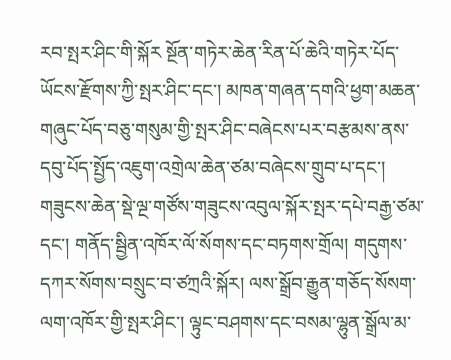རབ་སྤར་ཤིང་གི་སྐོར སྔོན་གཏེར་ཆེན་རིན་པོ་ཆེའི་གཏེར་པོད་ཡོངས་རྫོགས་ཀྱི་སྤར་ཤིང་དང་། མཁན་གཞན་དགའི་ཕྱག་མཆན་གཞུང་པོད་བཅུ་གསུམ་གྱི་སྤར་ཤིང་བཞེངས་པར་བརྩམས་ནས་དབུ་པོད་སྤྱོད་འཇུག་འགྲེལ་ཆེན་ཙམ་བཞེངས་གྲུབ་པ་དང་། གཟུངས་ཆེན་སྡེ་ལྔ་གཙོས་གཟུངས་འབུལ་སྐོར་སྤར་དཔེ་བརྒྱ་ཙམ་དང་། གནོད་སྦྱིན་འཁོར་ལོ་སོགས་དང་བཏགས་གྲོལ། གདུགས་དཀར་སོགས་བསྲུང་བ་ཙཀྲའི་སྐོར། ལས་སྒྲོབ་རྒྱུན་གཅོད་སོསག་ལག་འཁོར་གྱི་སྤར་ཤིང་། ལྟུང་བཤགས་དང་བསམ་ལྷུན་སྒྲོལ་མ་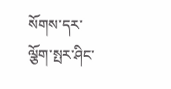སོགས་དར་ལྕོག་སྤར་ཤིང་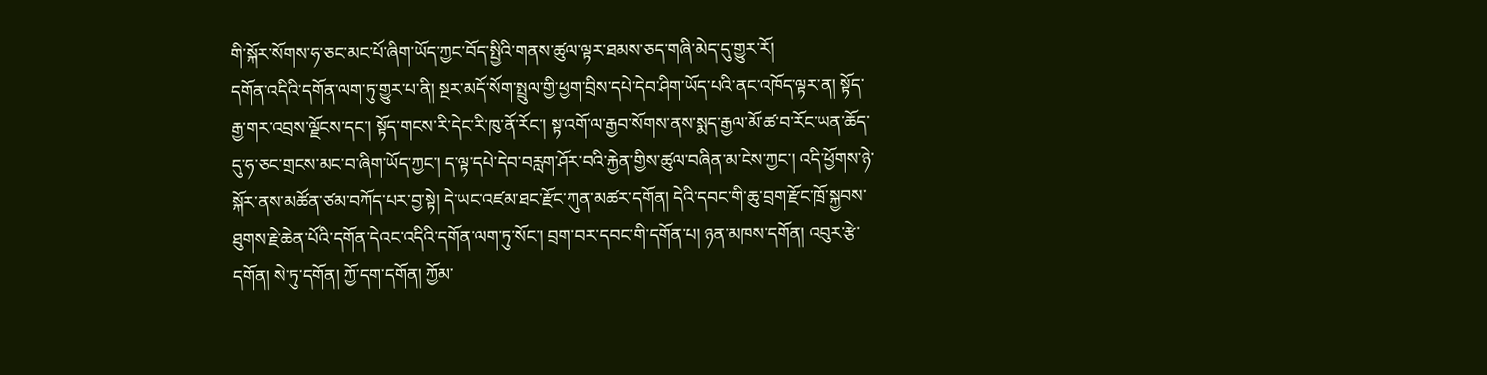གི་སྐོར་སོགས་ཧ་ཅང་མང་པོ་ཞིག་ཡོད་ཀྱང་བོད་སྤྱིའི་གནས་ཚུལ་ལྟར་ཐམས་ཅད་གཞི་མེད་དུ་གྱུར་རོ།
དགོན་འདིའི་དགོན་ལག་ཏུ་གྱུར་པ་ནི། སྔར་མདོ་སོག་སྤྲུལ་གྱི་ཕྱག་བྲིས་དཔེ་དེབ་ཤིག་ཡོད་པའི་ནང་འཁོད་ལྟར་ན། སྟོད་རྒྱ་གར་འབྲས་ལྗོངས་དང་། སྟོད་གངས་རི་དེང་རི་ཁུ་ནོ་རོང་། སྟ་འགོ་ལ་རྒྱབ་སོགས་ནས་སྨད་རྒྱལ་མོ་ཚ་བ་རོང་ཡན་ཆོད་དུ་ཧ་ཅང་གྲངས་མང་བ་ཞིག་ཡོད་ཀྱང་། ད་ལྟ་དཔེ་དེབ་བརླག་ཤོར་བའི་རྐྱེན་གྱིས་ཚུལ་བཞིན་མ་ངེས་ཀྱང་། འདི་ཕྱོགས་ཉེ་སྐོར་ནས་མཚོན་ཙམ་བཀོད་པར་བྱ་སྟེ། དེ་ཡང་འཛམ་ཐང་རྫོང་ཀུན་མཚར་དགོན། དེའི་དབང་གི་ཆུ་བྲག་རྫོང་ཁྲོ་སྐྱབས་ཐུགས་རྗེ་ཆེན་པོའི་དགོན་དེའང་འདིའི་དགོན་ལག་ཏུ་སོང་། བྲག་བར་དབང་གི་དགོན་པ། ཉན་མཁས་དགོན། འབུར་རྩེ་དགོན། སེ་ཏུ་དགོན། ཀྱོ་དག་དགོན། ཀྱོམ་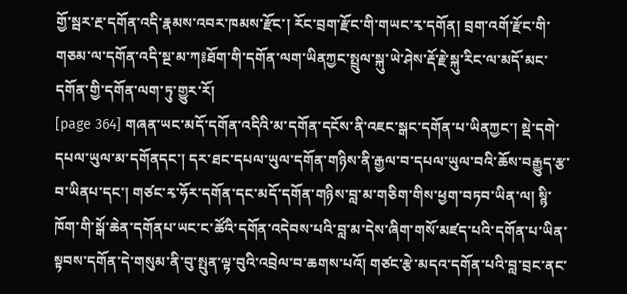གྱོ་སྦར་རྔ་དགོན་འདི་རྣམས་འབར་ཁམས་རྫོང་། རོང་བྲག་རྫོང་གི་གཡང་རྭ་དགོན། བྲག་འགོ་རྫོང་གི་གཅམ་ལ་དགོན་འདི་སྔ་མ་ཀ༔ཐོག་གི་དགོན་ལག་ཡིནཀྱང་སྤྲུལ་སྐུ་ཡེ་ཤེས་རྡོ་རྗེ་སྐུ་རིང་ལ་མདོ་མང་དགོན་གྱི་དགོན་ལག་ཏུ་གྱུར་རོ།
[page 364] གཞན་ཡང་མདོ་དགོན་འདིའི་མ་དགོན་དངོས་ནི་འཇང་སྒང་དགོན་པ་ཡིནཀྱང་། སྡེ་དགེ་དཔལ་ཡུལ་མ་དགོནདང་། དར་ཐང་དཔལ་ཡུལ་དགོན་གཉིས་ནི་རྒྱལ་བ་དཔལ་ཡུལ་བའི་ཆོས་བརྒྱུད་རྩ་བ་ཡིནཔ་དང་། གཙང་རྭ་ཧོར་དགོན་དང་མདོ་དགོན་གཉིས་བླ་མ་གཅིག་གིས་ཕྱག་བཏབ་ཡིན་ལ། སྙི་ཁོག་གི་སྒོ་ཆེན་དགོནཔ་ཡང་ང་ཚོའི་དགོན་འདེབས་པའི་བླ་མ་དེས་ཞིག་གསོ་མཛད་པའི་དགོན་པ་ཡིན་སྟབས་དགོན་དེ་གསུམ་ནི་བུ་སྤུན་ལྟ་བུའི་འབྲེལ་བ་ཆགས་པའོ། གཙང་རྩེ་མདའ་དགོན་པའི་བླ་བྲང་ནང་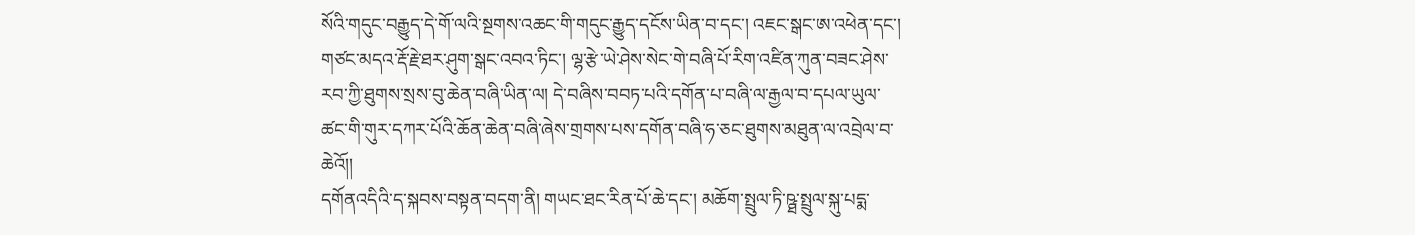སོའི་གདུང་བརྒྱུད་དེ་གོ་ལའི་སྔགས་འཆང་གི་གདུང་རྒྱུད་དངོས་ཡིན་བ་དང་། འཇང་སྒང་ཨ་འཕེན་དང་། གཙང་མདའ་རྡོ་རྗེ་ཐར་ཤུག་སྒང་འབའ་ཏིང་། ལྷ་རྩེ་ཡེ་ཤེས་སེང་གེ་བཞི་པོ་རིག་འཛིན་ཀུན་བཟང་ཤེས་རབ་ཀྱི་ཐུགས་སྲས་བུ་ཆེན་བཞི་ཡིན་ལ། དེ་བཞིས་བབཏ་པའི་དགོན་པ་བཞི་ལ་རྒྱལ་བ་དཔལ་ཡུལ་ཚང་གི་གུར་དཀར་པོའི་ཆོན་ཆེན་བཞི་ཞེས་གྲགས་པས་དགོན་བཞི་ཧ་ཅང་ཐུགས་མཐུན་ལ་འབྲེལ་བ་ཆེའོ།།
དགོནའདིའི་ད་སྐབས་བསྟན་བདག་ནི། གཡང་ཐང་རིན་པོ་ཆེ་དང་། མཆོག་སྤྲུལ་ཏི་ཥྠ་སྤྲུལ་སྐུ་པདྨ་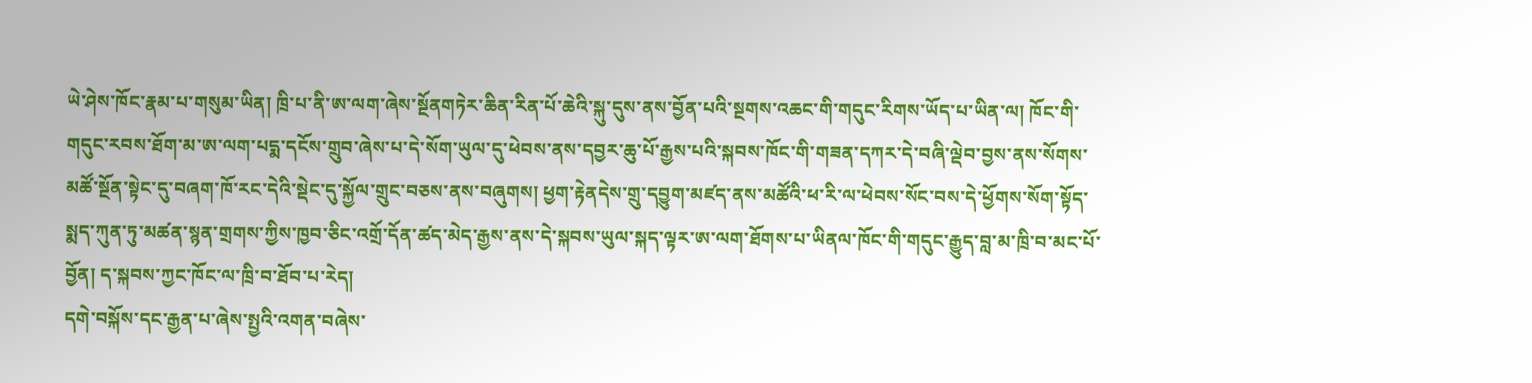ཡེ་ཤེས་ཁོང་རྣམ་པ་གསུམ་ཡིན། ཁྲི་པ་ནི་ཨ་ལག་ཞེས་སྔོནགཏེར་ཆིན་རིན་པོ་ཆེའི་སྐུ་དུས་ནས་བྱོན་པའི་སྔགས་འཆང་གི་གདུང་རིགས་ཡོད་པ་ཡིན་ལ། ཁོང་གི་གདུང་རབས་ཐོག་མ་ཨ་ལག་པདྨ་དངོས་གྲུབ་ཞེས་པ་དེ་སོག་ཡུལ་དུ་ཕེབས་ནས་དབྱར་ཆུ་པོ་རྒྱས་པའི་སྐབས་ཁོང་གི་གཟན་དཀར་དེ་བཞི་ལྡེབ་བྱས་ནས་སོགས་མཚོ་སྔོན་སྟེང་དུ་བཞག་ཁོ་རང་དེའི་སྡེང་དུ་སྐྱོལ་གྲུང་བཅས་ནས་བཞུགས། ཕྱག་རྟེནདེས་གྲུ་དབྱུག་མཛད་ནས་མཚོའི་ཕ་རི་ལ་ཕེབས་སོང་བས་དེ་ཕྱོགས་སོག་སྟོད་སྨད་ཀུན་ཏུ་མཚན་སྙན་གྲགས་ཀྱིས་ཁྱབ་ཅིང་འགྲོ་དོན་ཚད་མེད་རྒྱས་ནས་དེ་སྐབས་ཡུལ་སྐད་ལྟར་ཨ་ལག་ཐོགས་པ་ཡིནལ་ཁོང་གི་གདུང་རྒྱུད་བླ་མ་ཁྲི་བ་མང་པོ་བྱོན། ད་སྐབས་ཀྱང་ཁོང་ལ་ཁྲི་བ་ཐོབ་པ་རེད།
དགེ་བསྐོས་དང་རྒྱན་པ་ཞེས་སྤྱའི་འགན་བཞེས་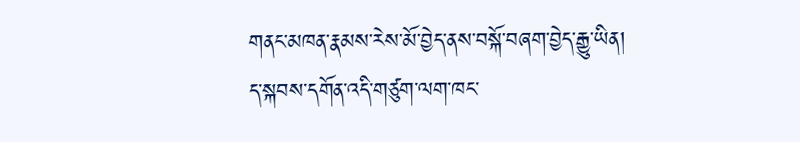གནང་མཁན་རྣམས་རེས་མོ་བྱེད་ནས་བསྐོ་བཞག་བྱེད་རྒྱུ་ཡིན།
ད་སྐབས་དགོན་འདི་གཙུག་ལག་ཁང་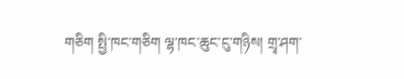གཅིག སྤྱི་ཁང་གཅིག ལྷ་ཁང་ཆུང་ངུ་གཉིས། གྲྭ་ཤག་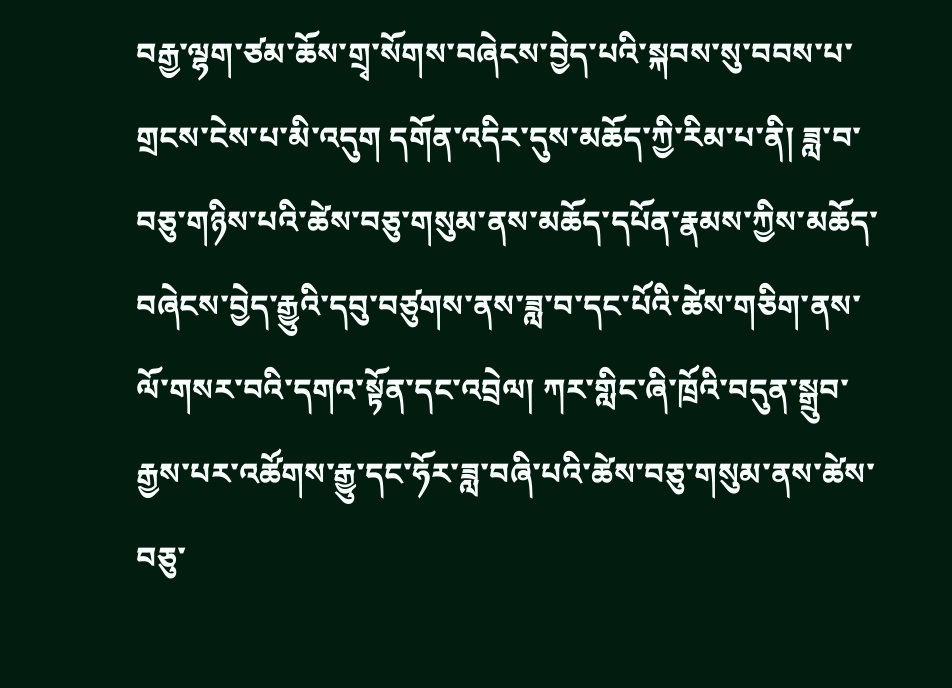བརྒྱ་ལྷག་ཙམ་ཆོས་གྲྭ་སོགས་བཞེངས་བྱེད་པའི་སྐབས་སུ་བབས་པ་གྲངས་ངེས་པ་མི་འདུག དགོན་འདིར་དུས་མཆོད་ཀྱི་རིམ་པ་ནི། ཟླ་བ་བཅུ་གཉིས་པའི་ཚེས་བཅུ་གསུམ་ནས་མཆོད་དཔོན་རྣམས་ཀྱིས་མཆོད་བཞེངས་བྱེད་རྒྱུའི་དབུ་བཙུགས་ནས་ཟླ་བ་དང་པོའི་ཚེས་གཅིག་ནས་ལོ་གསར་བའི་དགའ་སྟོན་དང་འབྲེལ། ཀར་གླིང་ཞི་ཁྲོའི་བདུན་སྒྲུབ་རྒྱས་པར་འཚོགས་རྒྱུ་དང་ཧོར་ཟླ་བཞི་པའི་ཚེས་བཅུ་གསུམ་ནས་ཚེས་བཅུ་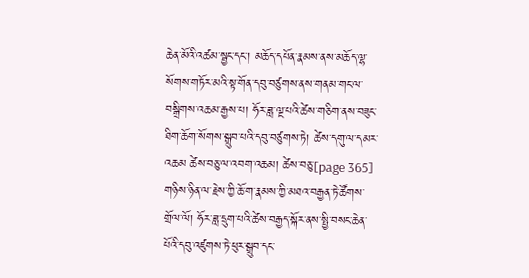ཆེན་མོའི་འཚམ་སྦྱང་དང་། མཆོད་དཔོན་རྣམས་ནས་མཆོད་ལྷ་སོགས་གཏོར་མའི་སྟ་གོན་དབུ་བཙུགས་ནས་གནམ་གང་ལ་བསྒྲིགས་འཆམ་རྒྱས་པ། ཧོར་ཟླ་ལྔ་པའི་ཚེས་གཅིག་ནས་བཟུང་ཐིག་ཆོག་སོགས་སྒྲུབ་པའི་དབུ་བཙུགས་ཏེ། ཚེས་དགུ་ལ་དམར་འཆམ ཚེས་བཅུ་ལ་འབག་འཆམ། ཚེས་བཅུ་[page 365] གཉིས་ཉིན་ལ་རྗེས་ཀྱི་ཆོ་ག་རྣམས་ཀྱི་མཐའ་བརྒྱན་ཏེ་ཚོགས་གྲོལ་ལོ། ཧོར་ཟླ་དྲུག་པའི་ཚེས་བརྒྱད་སྐོར་ནས་སྤྱི་བསང་ཆེན་པོའི་དབུ་འཛུགས་ཏེ་ཕུར་སྒྲུབ་དང་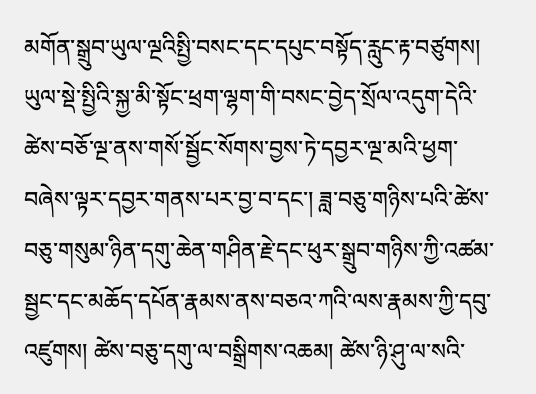མགོན་སྒྲུབ་ཡུལ་ལྔའིསྤྱི་བསང་དང་དཔུང་བསྟོད་རླུང་རྟ་བཙུགས། ཡུལ་སྡེ་སྤྱིའི་སྐྱ་མི་སྟོང་ཕྲག་ལྷག་གི་བསང་བྱེད་སྲོལ་འདུག་དེའི་ཚེས་བཅོ་ལྔ་ནས་གསོ་སྦྱོང་སོགས་བྱས་ཏེ་དབྱར་ལྔ་མའི་ཕྱག་བཞེས་ལྟར་དབྱར་གནས་པར་བྱ་བ་དང་། ཟླ་བཅུ་གཉིས་པའི་ཚེས་བཅུ་གསུམ་ཉིན་དགུ་ཆེན་གཤིན་རྗེ་དང་ཕུར་སྒྲུབ་གཉིས་ཀྱི་འཚམ་སྦྱང་དང་མཆོད་དཔོན་རྣམས་ནས་བཅའ་ཀའི་ལས་རྣམས་ཀྱི་དབུ་འཛུགས། ཚེས་བཅུ་དགུ་ལ་བསྒྲིགས་འཆམ། ཚེས་ཉི་ཤུ་ལ་སའི་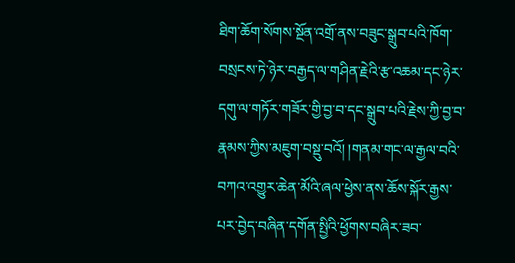ཐིག་ཆོག་སོགས་སྔོན་འགྲོ་ནས་བཟུང་སྒྲུབ་པའི་ཁོག་བསྲངས་ཏེ་ཉེར་བརྒྱད་ལ་གཤིན་རྗེའི་རྩ་འཆམ་དང་ཉེར་དགུ་ལ་གཏོར་གཟོར་གྱི་བྱ་བ་དང་སྒྲུབ་པའི་རྗེས་ཀྱི་བྱ་བ་རྣམས་ཀྱིས་མཇུག་བསྡུ་བའོ། །གནམ་གང་ལ་རྒྱལ་བའི་བཀའ་འགྱུར་ཆེན་མོའི་ཞལ་ཕྱེས་ནས་ཆོས་སྐོར་རྒྱས་པར་བྱེད་བཞིན་དགོན་སྤྱིའི་ཕྱོགས་བཞིར་ཟབ་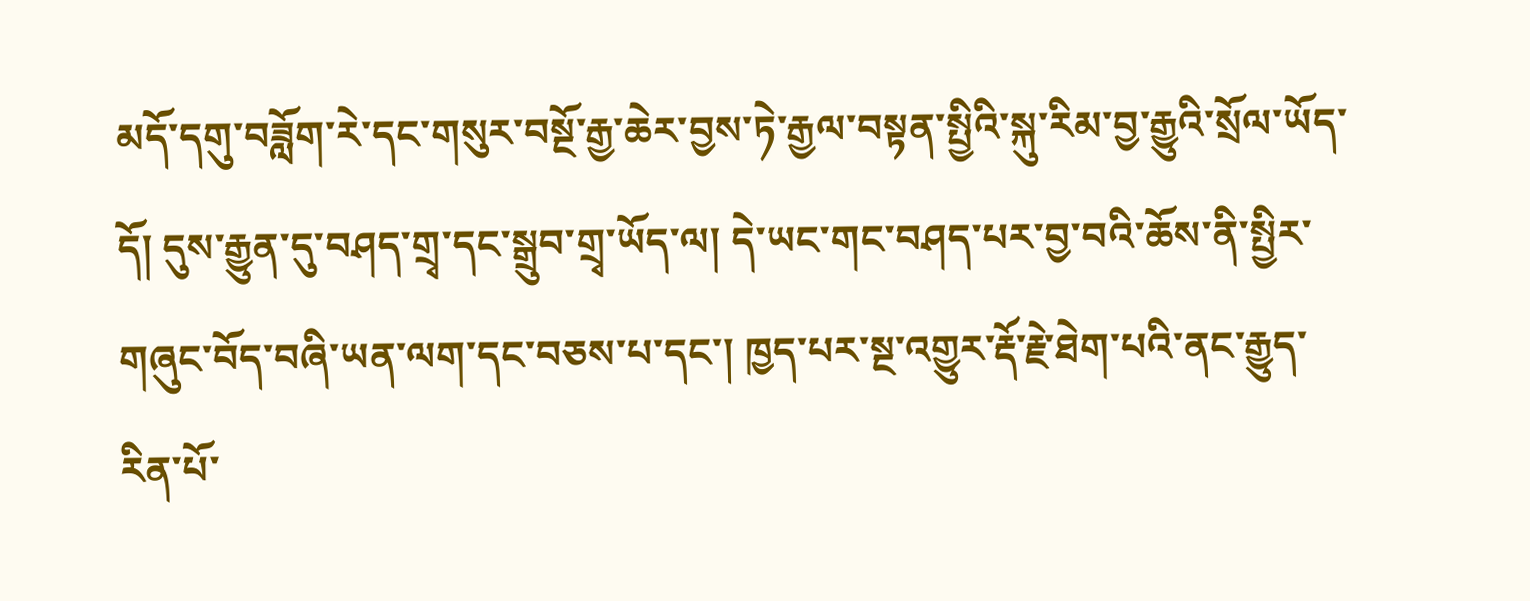མདོ་དགུ་བཟློག་རེ་དང་གསུར་བསྔོ་རྒྱ་ཆེར་བྱས་ཏེ་རྒྱལ་བསྟན་སྤྱིའི་སྐུ་རིམ་བྱ་རྒྱུའི་སྲོལ་ཡོད་དོ། དུས་རྒྱུན་དུ་བཤད་གྲྭ་དང་སྒྲུབ་གྲྭ་ཡོད་ལ། དེ་ཡང་གང་བཤད་པར་བྱ་བའི་ཆོས་ནི་སྤྱིར་གཞུང་བོད་བཞི་ཡན་ལག་དང་བཅས་པ་དང་། ཁྱད་པར་སྔ་འགྱུར་རྡོ་རྗེ་ཐེག་པའི་ནང་རྒྱུད་རིན་པོ་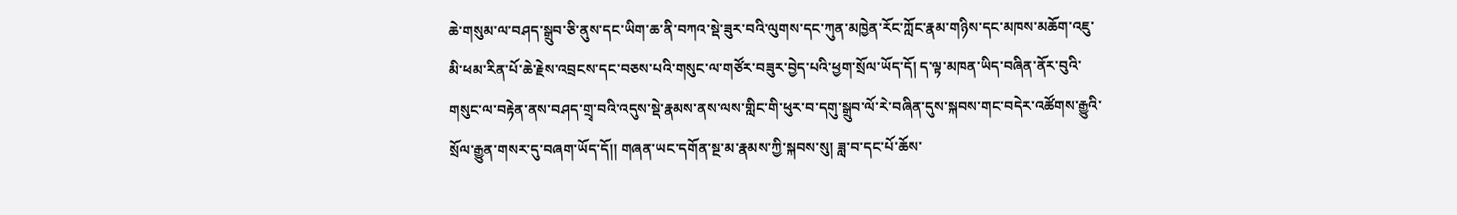ཆེ་གསུམ་ལ་བཤད་སྒྲུབ་ཅི་ནུས་དང་ཡིག་ཆ་ནི་བཀའ་སྡེ་ཟུར་བའི་ལུགས་དང་ཀུན་མཁྱེན་རོང་ཀློང་རྣམ་གཉིས་དང་མཁས་མཆོག་འཇུ་མི་ཕམ་རིན་པོ་ཆེ་རྗེས་འབྲངས་དང་བཅས་པའི་གསུང་ལ་གཙོར་བཟུར་བྱེད་པའི་ཕྱག་སྲོལ་ཡོད་དོ། ད་ལྟ་མཁན་ཡིད་བཞིན་ནོར་བུའི་གསུང་ལ་བརྟེན་ནས་བཤད་གྲྭ་བའི་འདུས་སྡེ་རྣམས་ནས་ལས་གླིང་གི་ཕུར་བ་དགུ་སྒྲུབ་ལོ་རེ་བཞིན་དུས་སྐབས་གང་བདེར་འཚོགས་རྒྱུའི་སྲོལ་རྒྱུན་གསར་དུ་བཞག་ཡོད་དོ།། གཞན་ཡང་དགོན་སྔ་མ་རྣམས་ཀྱི་སྐབས་སུ། ཟླ་བ་དང་པོ་ཆོས་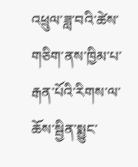འཕྲུལ་ཟླ་བའི་ཚེས་གཅིག་ནས་ཁྱིམ་པ་རྒན་པོའི་རིགས་ལ་ཆོས་སྦྱིན་སྨྱུང་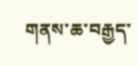གནས་ཆ་བརྒྱད་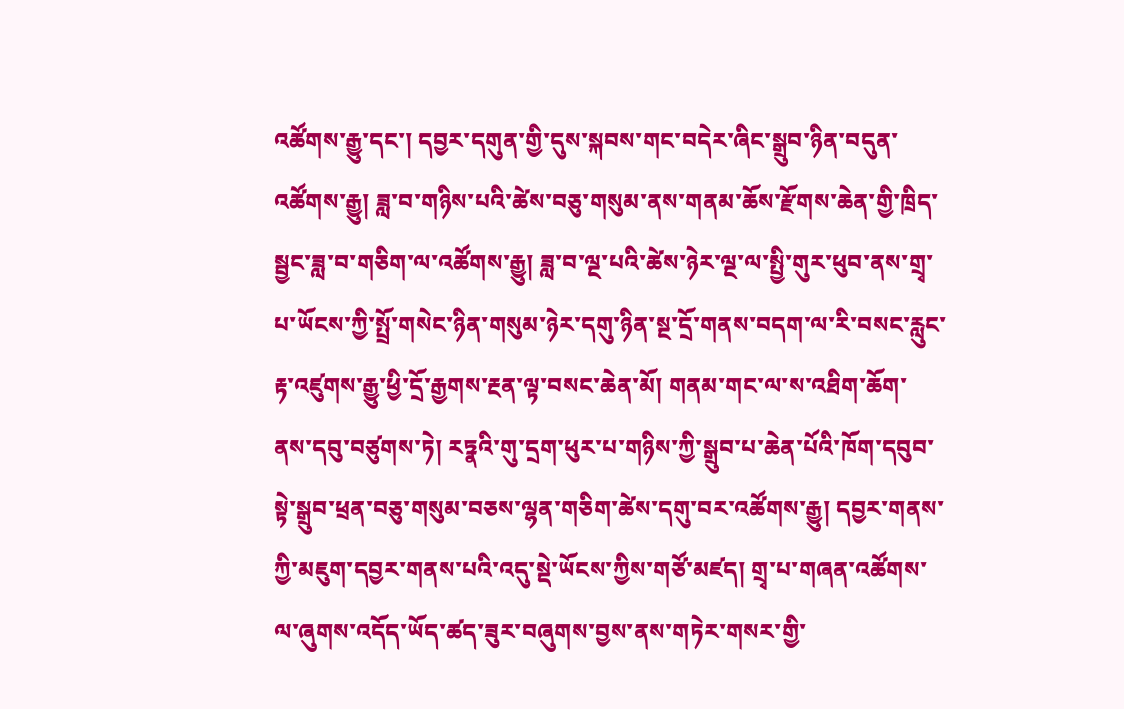འཚོགས་རྒྱུ་དང་། དབྱར་དགུན་གྱི་དུས་སྐབས་གང་བདེར་ཞིང་སྒྲུབ་ཉིན་བདུན་འཚོགས་རྒྱུ། ཟླ་བ་གཉིས་པའི་ཚེས་བཅུ་གསུམ་ནས་གནམ་ཆོས་རྫོགས་ཆེན་གྱི་ཁྲིད་སྦྱང་ཟླ་བ་གཅིག་ལ་འཚོགས་རྒྱུ། ཟླ་བ་ལྔ་པའི་ཚེས་ཉེར་ལྔ་ལ་སྤྱི་གུར་ཕུབ་ནས་གྲྭ་པ་ཡོངས་ཀྱི་སྤྲོ་གསེང་ཉིན་གསུམ་ཉེར་དགུ་ཉིན་སྔ་དྲོ་གནས་བདག་ལ་རི་བསང་རླུང་རྟ་འཛུགས་རྒྱུ་ཕྱི་དྲོ་རྒྱགས་རྔན་ལྟ་བསང་ཆེན་མོ། གནམ་གང་ལ་ས་འཐིག་ཆོག་ནས་དབུ་བཙུགས་ཏེ། རཏྣའི་གུ་དྲག་ཕུར་པ་གཉིས་ཀྱི་སྒྲུབ་པ་ཆེན་པོའི་ཁོག་དབུབ་སྟེ་སྒྲུབ་ཕྲན་བཅུ་གསུམ་བཅས་ལྷན་གཅིག་ཚེས་དགུ་བར་འཚོགས་རྒྱུ། དབྱར་གནས་ཀྱི་མཇུག་དབྱར་གནས་པའི་འདུ་སྡེ་ཡོངས་ཀྱིས་གཙོ་མཛད། གྲྭ་པ་གཞན་འཚོགས་ལ་ཞུགས་འདོད་ཡོད་ཚད་ཟུར་བཞུགས་བྱས་ནས་གཏེར་གསར་གྱི་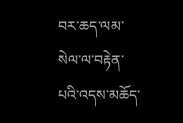བར་ཆད་ལམ་སེལ་ལ་བརྟེན་པའི་འདས་མཆོད་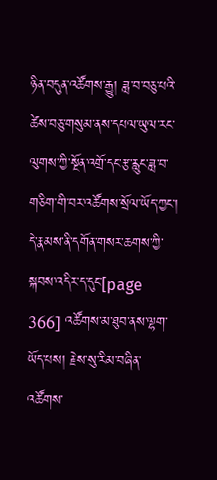ཉིན་བདུན་འཚོགས་རྒྱུ། ཟླ་བ་བཅུ་པའི་ཚེས་བཅུ་གསུམ་ནས་དཔལ་ཡུལ་རང་ལུགས་ཀྱི་སྔོན་འགྲོ་དང་རྩ་རླུང་ཟླ་བ་གཅིག་གི་བར་འཚོགས་སྲོལ་ཡོད་ཀྱང་། དེ་རྣམས་ནི་དགོན་གསར་ཆགས་ཀྱི་སྐབས་འདིར་ད་དུང་[page 366] འཚོགས་མ་ཐུབ་ནས་ལྷག་ཡོད་པས། རྗེས་སུ་རིམ་བཞིན་འཚོགས་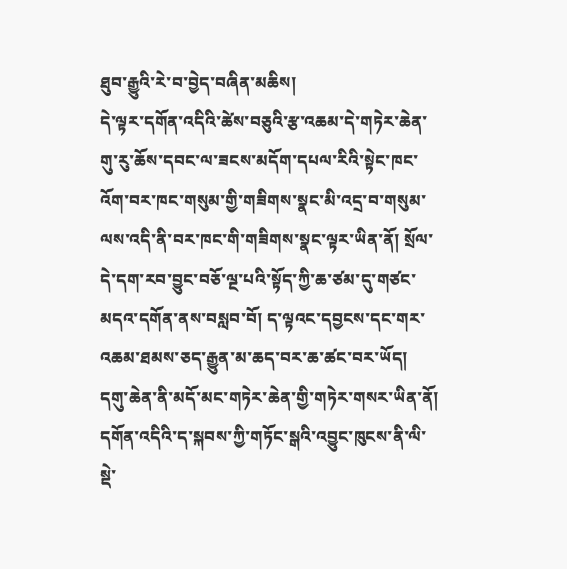ཐུབ་རྒྱུའི་རེ་བ་བྱེད་བཞིན་མཆིས།
དེ་ལྟར་དགོན་འདིའི་ཚེས་བཅུའི་རྩ་འཆམ་དེ་གཏེར་ཆེན་གུ་རུ་ཆོས་དབང་ལ་ཟངས་མདོག་དཔལ་རིའི་སྟེང་ཁང་འོག་བར་ཁང་གསུམ་གྱི་གཟིགས་སྣང་མི་འདྲ་བ་གསུམ་ལས་འདི་ནི་བར་ཁང་གི་གཟིགས་སྣང་ལྟར་ཡིན་ནོ། སྲོལ་དེ་དག་རབ་བྱུང་བཅོ་ལྔ་པའི་སྟོད་ཀྱི་ཆ་ཙམ་དུ་གཙང་མདའ་དགོན་ནས་བསླབ་བོ། ད་ལྟའང་དབྱངས་དང་གར་འཆམ་ཐམས་ཅད་རྒྱུན་མ་ཆད་བར་ཆ་ཚང་བར་ཡོད། དགུ་ཆེན་ནི་མདོ་མང་གཏེར་ཆེན་གྱི་གཏེར་གསར་ཡིན་ནོ།
དགོན་འདིའི་ད་སྐབས་ཀྱི་གཏོང་སྒའི་འབྱུང་ཁུངས་ནི་ལི་སྡེ་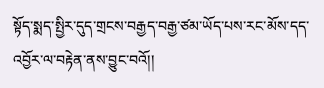སྟོད་སྨད་སྤྱིར་དུད་གྲངས་བརྒྱད་བརྒྱ་ཙམ་ཡོད་པས་རང་མོས་དད་འབྱོར་ལ་བརྟེན་ནས་བྱུང་བའོ།།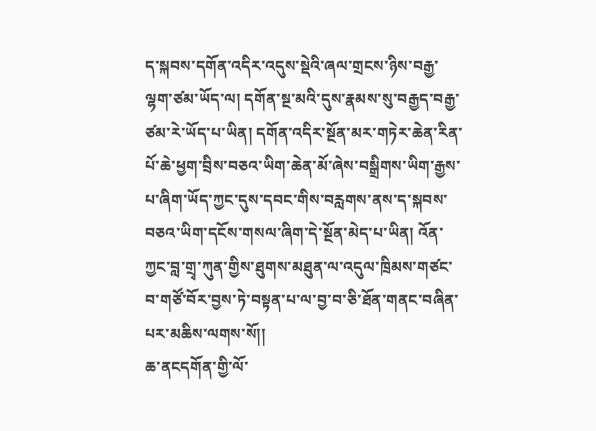ད་སྐབས་དགོན་འདིར་འདུས་སྡེའི་ཞལ་གྲངས་ཉིས་བརྒྱ་ལྷག་ཙམ་ཡོད་ལ། དགོན་སྔ་མའི་དུས་རྣམས་སུ་བརྒྱད་བརྒྱ་ཙམ་རེ་ཡོད་པ་ཡིན། དགོན་འདིར་སྔོན་མར་གཏེར་ཆེན་རིན་པོ་ཆེ་ཕྱག་བྲིས་བཅའ་ཡིག་ཆེན་མོ་ཞེས་བསྒྲིགས་ཡིག་རྒྱས་པ་ཞིག་ཡོད་ཀྱང་དུས་དབང་གིས་བརླགས་ནས་ད་སྐབས་བཅའ་ཡིག་དངོས་གསལ་ཞིག་དེ་སྔོན་མེད་པ་ཡིན། འོན་ཀྱང་བླ་གྲྭ་ཀུན་གྱིས་ཐུགས་མཐུན་ལ་འདུལ་ཁྲིམས་གཙང་བ་གཙོ་བོར་བྱས་ཏེ་བསྟན་པ་ལ་བྱ་བ་ཅི་ཐོན་གནང་བཞིན་པར་མཆིས་ལགས་སོ།།
ཆ་ནངདགོན་གྱི་ལོ་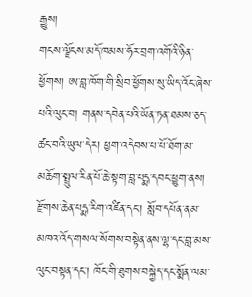རྒྱུས།
གངས་ལྗོངས་མདོ་ཁམས་ཧོར་བྲག་འགོའི་ཉིན་ཕྱོགས། ཨ་བླ་ཁོག་གི་སྲིབ་ཕྱོགས་སུ་ཡིད་འོང་ཞེས་པའི་ལུང་བ། གནས་དབེན་པའི་ཡོན་ཏན་ཐམས་ཅད་ཚང་བའི་ཡུལ་དེར། ཕྱག་འདེབས་པ་པོ་ཐོག་མ་མཆོག་སྤྲུལ་རིན་པོ་ཆེ་སྟག་བླ་པདྨ་དབང་ཕྱུག་ནས། རྫོགས་ཆེན་པདྨ་རིག་འཛིན་དང་། སློབ་དཔོན་ནམ་མཁའ་འོད་གསལ་སོགས་བསྟེན་ནས་ལྷ་དང་བླ་མས་ལུང་བསྟན་དང་། ཁོང་གི་ཐུགས་བསྐྱེད་དང་སྨོན་ལམ་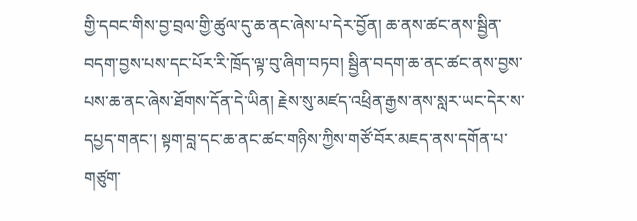གྱི་དབང་གིས་བྱ་བྲལ་གྱི་ཚུལ་དུ་ཆ་ནང་ཞེས་པ་དེར་བྱོན། ཆ་ནས་ཚང་ནས་སྦྱིན་བདག་བྱས་པས་དང་པོར་རི་ཁྲོད་ལྟ་བུ་ཞིག་བཏབ། སྦྱིན་བདག་ཆ་ནང་ཚང་ནས་བྱས་པས་ཆ་ནང་ཞེས་ཐོགས་དོན་དེ་ཡིན། རྗེས་སུ་མཛད་འཕྲིན་རྒྱས་ནས་སླར་ཡང་དེར་ས་དཔྱད་གནང་། སྟག་བླ་དང་ཆ་ནང་ཚང་གཉིས་ཀྱིས་གཙོ་བོར་མཇད་ནས་དགོན་པ་གཙུག་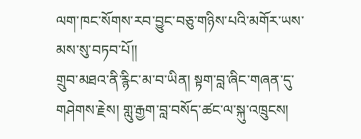ལག་ཁང་སོགས་རབ་བྱུང་བཅུ་གཉིས་པའི་མགོར་ཡས་མས་སུ་བཏབ་པོ།།
གྲུབ་མཐའ་ནི་རྙིང་མ་བ་ཡིན། སྟག་བླ་ཞིང་གཞན་དུ་གཤེགས་རྗེས། གླུ་རྒྱག་བླ་བསོད་ཚང་ལ་སྐུ་འཁྲུངས།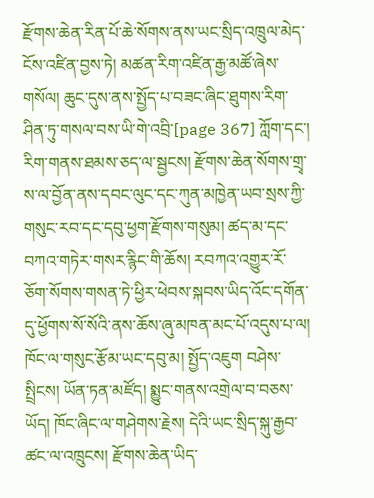རྫོགས་ཆེན་རིན་པོ་ཆེ་སོགས་ནས་ཡང་སྲིད་འཁྲུལ་མེད་ངོས་འཛིན་བྱས་ཏེ། མཚན་རིག་འཛིན་རྒྱ་མཚོ་ཞེས་གསོལ། ཆུང་དུས་ནས་སྤྱོད་པ་བཟང་ཞིང་ཐུགས་རིག་ཤིན་ཏུ་གསལ་བས་ཡི་གེ་འབྲི་[page 367] ཀློག་དང་། རིག་གནས་ཐམས་ཅད་ལ་སྦྱངས། རྫོགས་ཆེན་སོགས་གྲྭ་ས་ལ་བྱོན་ནས་དབང་ལུང་དང་ཀུན་མཁྱེན་ཡབ་སྲས་ཀྱི་གསུང་རབ་དང་དབུ་ཕྱག་རྫོགས་གསུམ། ཚད་མ་དང་བཀའ་གཏེར་གསར་རྙིང་གི་ཆོས། རབཀའ་འགྱུར་རོ་ཅོག་སོགས་གསན་ཏེ་ཕྱིར་ཕེབས་སྐབས་ཡིད་འོང་དགོན་དུ་ཕྱོགས་སོ་སོའི་ནས་ཆོས་ཞུ་མཁན་མང་པོ་འདུས་པ་ལ། ཁོང་ལ་གསུང་རྩོམ་ཡང་དབུ་མ། སྤྱོད་འཇུག བཤེས་སྤྲིངས། ཡོན་ཏན་མཛོད། སྨྱུང་གནས་འགྲེལ་བ་བཅས་ཡོད། ཁོང་ཞིང་ལ་གཤེགས་རྗེས། དེའི་ཡང་སྲིད་སྐུ་རྒྱབ་ཚང་ལ་འཁྲུངས། རྫོགས་ཆེན་ཡིད་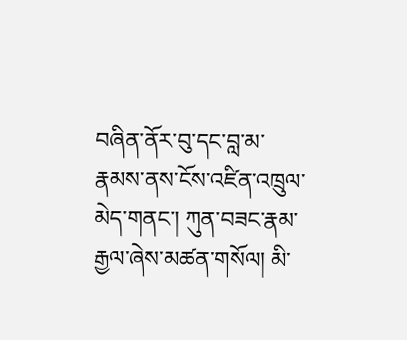བཞིན་ནོར་བུ་དང་བླ་མ་རྣམས་ནས་ངོས་འཛིན་འཁྲུལ་མེད་གནང་། ཀུན་བཟང་རྣམ་རྒྱལ་ཞེས་མཚན་གསོལ། མི་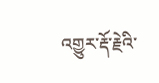འགྱུར་རྡོ་རྗེའི་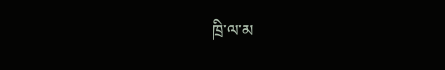ཁྲི་ལ་མ